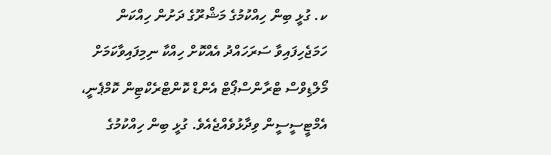ކ. ގުޅީ ބިން ހިއްކުމުގެ މަޝްރޫގެ ދަށުން ހިއްކަން ހަމަޖެހިފައިވާ ސަރަހައްދު އެއްކޮށް ހިއްކާ ނިމިފައިވާކަމަށް މޯލްޑިވްސް ޓްރާންސްޕޯޓް އެންޑް ކޮންޓްރެކްޓިން ކޮމްޕެނީ، އެމްޓީސީސީން ވިދާޅުވެއްޖެއެވެ. ގުޅީ ބިން ހިއްކުމުގެ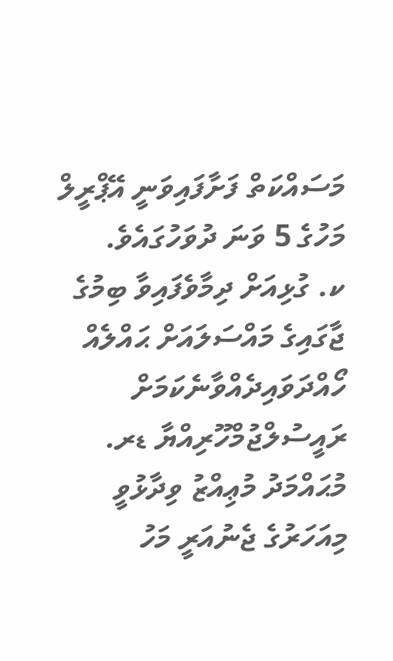މަސައްކަތް ފަށާފައިވަނީ އޭޕްރީލް މަހުގެ 5 ވަނަ ދުވަހުގައެވެ.
ކ. ގުޅިއަށް ދިމާވެފައިވާ ބިމުގެ ޖާގައިގެ މައްސަލައަށް ޙައްލެއް ހޯއްދަވައިދެއްވާނެކަމަށް ރައީސުލްޖުމްހޫރިއްޔާ ޑރ. މުޙައްމަދު މުޢިއްޒު ވިދާޅުވީ މިއަހަރުގެ ޖެނުއަރީ މަހު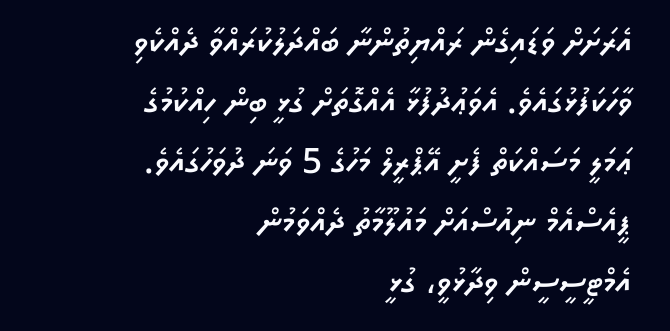އެރަށަށް ވަޑައިގެން ރައްޔިތުންނާ ބައްދަލުކުރައްވާ ދެއްކެވި ވާހަކަފުޅުގައެވެ. އެވަޢުދުފުޅާ އެއްގޮތަށް ގުޅީ ބިން ހިއްކުމުގެ ޢަމަލީ މަސައްކަތް ފެށީ އޭޕްރީލް މަހުގެ 5 ވަނަ ދުވަހުގައެވެ.
ޕީއެސްއެމް ނިއުސްއަށް މައުލޫމާތު ދެއްވަމުން އެމްޓީސީސީން ވިދާޅުވީ، ގުޅީ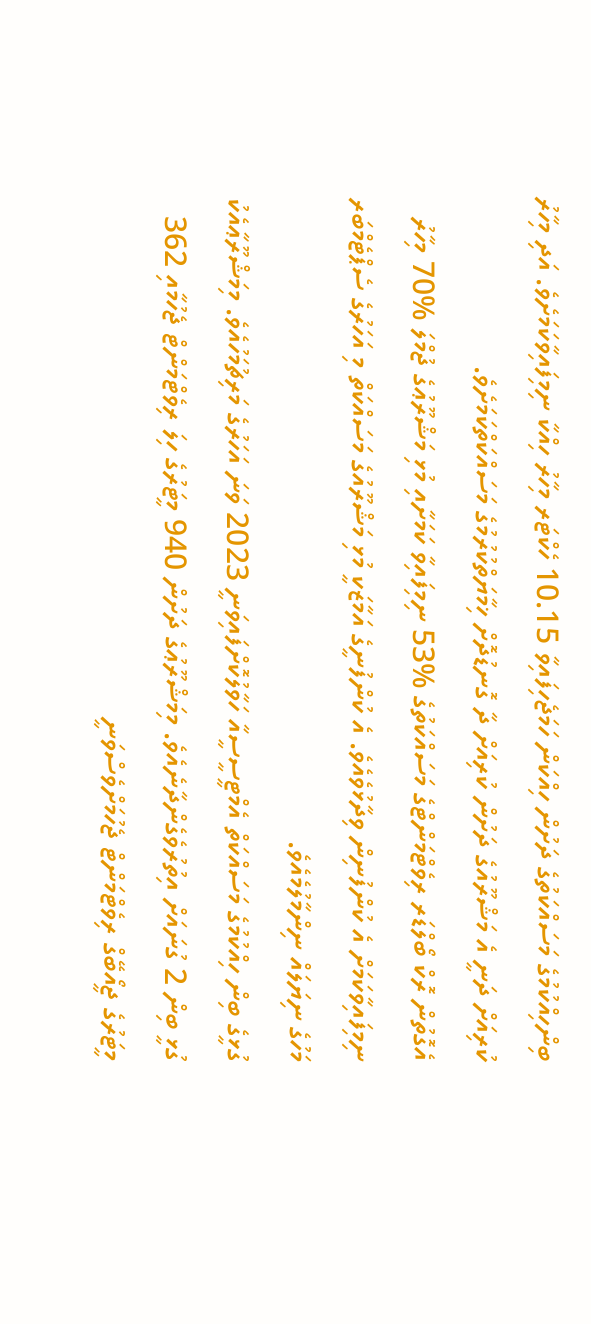ބިންހިއްކުމުގެ މަސައްކަތުގެ ދަށުން ހިއްކަން ހަމަޖެހިފައިވާ 10.15 ހެކްޓަރ މިހާރު ހިއްކާ ނިމިފައިވާކަމަށެވެ. އަދި މިހާރު ކުރިއަށް ދަނީ އެ މަޝްރޫއުގެ ދަށުން ކުރިއަށް ދާ ގޮނޑުދޮށް ޚިމާޔަތްކުރުމުގެ މަސައްކަތްކަމަށެވެ.
އެގޮތުން ރޮކް ބޯލްޑަރ ރިވެޓްމަންޓްގެ މަސައްކަތުގެ %53 ނިމިފައިވާ ކަމަށާއި މުޅި މަޝްރޫޢުގެ ޖުމްލަ %70 މިހާރު ނިމިފައިވާކަމަށް އެ ކުންފުނިން ވިދާޅުވެއެވެ. އެ ކުންފުނީގެ އަމާޒަކީ މުޅި މަޝްރޫއުގެ މަސައްކަތް މި އަހަރުގެ ސެޕްޓެމްބަރ މަހުގެ ނިޔަލައް ނިންމާލުމެއެވެ.
ގުޅީގެ ބިން ހިއްކުމުގެ މަސައްކަތް އެމްޓީސީސީއާ ހަވާލުކޮށްފައިވަނީ 2023 ވަނަ އަހަރުގެ މަރިޗުމަހުއެވެ. މިމަޝްރޫޢާއެކު ގުޅީ ބިން 2 ގުނައަށް އިތުރުވެގެންދާނެއެވެ. މިމަޝްރޫޢުގެ ދަށުން 940 މީޓަރުގެ ހިލަ ރިވެޓްމަންޓް ޖެހުމާއި 362 މީޓަރުގެ ޖީއޯބޭގް ރިވެޓްމަންޓް ޖެހުމަށްވެސްވަނީ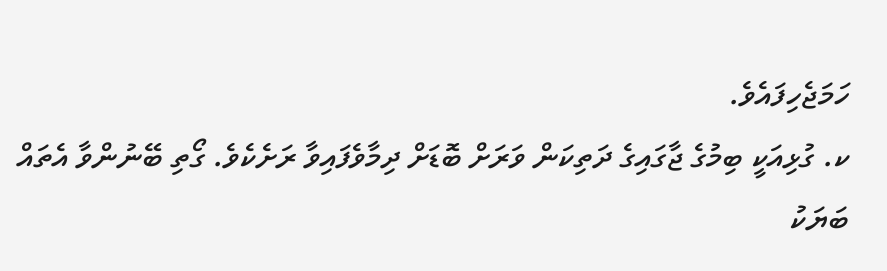ހަމަޖެހިފައެވެ.
ކ. ގުޅިއަކީ ބިމުގެ ޖާގައިގެ ދަތިކަން ވަރަށް ބޮޑަށް ދިމާވެފައިވާ ރަށެކެވެ. ގޯތި ބޭނުންވާ އެތައް ބަޔަކު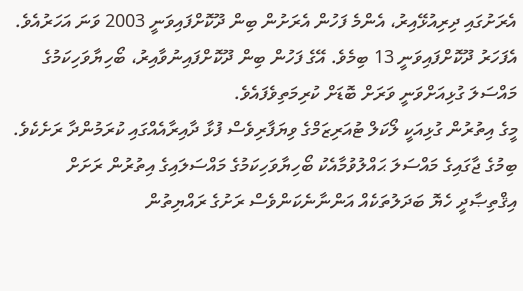އެރަށުގައި ދިރިއުޅޭއިރު، އެންމެ ފަހުން އެރަށުން ބިން ދޫކޮށްފައިވަނީ 2003 ވަނަ އަހަރުއެވެ. އެފަހަރު ދޫކޮށްފައިވަނީ 13 ބިމެވެ. އޭގެ ފަހުން ބިން ދޫކޮށްފައިނުވާއިރު، ބޯހިޔާވަހިކަމުގެ މައްސަލަ ގުޅިއަށްވަނީ ވަރަށް ބޮޑަށް ކުރިމަތިވެފައެވެ.
މީގެ އިތުރުން ގުޅިއަކީ ލޯކަލް ޓުއަރިޒަމްގެ ވިޔަފާރިވެސް ފުޅާ ދާއިރާއެއްގައި ކުރަމުންދާ ރަށެކެވެ. ބިމުގެ ޖާގައިގެ މައްސަލަ ޙައްލުވުމާއެކު ބޯހިޔާވަހިކަމުގެ މައްސަލައިގެ އިތުރުން ރަށަށް އިޤްތިޞާދީ ހެޔޮ ބަދަލުތަކެއް އަންނާނެކަންވެސް ރަށުގެ ރައްޔިތުން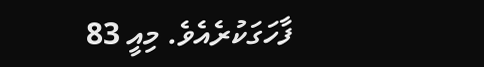ފާހަގަކުރެއެވެ. މިއީ 83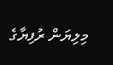މިލިޔަން ރުފިޔާގެ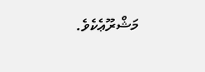މަޝްރޫޢެކެވެ.